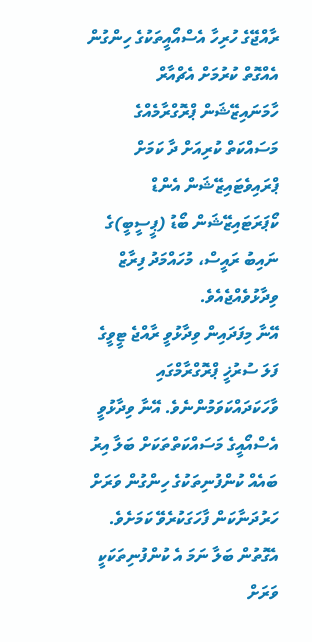ރާއްޖޭގެ ހުރިހާ އެސްއޯއީތަކުގެ ހިންގުން އެއްގޮތް ކުރުމަށް އެޗްއާރް ހާމަނައިޒޭޝަން ޕްރޮގްރާމެއްގެ މަސައްކަތް ކުރިއަށް ދާ ކަމަށް ޕްރައިވެޓައިޒޭޝަން އެންޑް ކޯޕަރަޓައިޒޭޝަން ބޯޑު (ޕީސީބީ)ގެ ނައިބު ރައީސް، މުހައްމަދު ފިރާޒް ވިދާޅުވެއްޖެއެވެ.
އޭނާ މިފަދައިން ވިދާޅުވީ ރާއްޖެ ޓީވީގެ ފަލަ ސުރުޚީ ޕްރޮގްރާމްގައި ވާހަކަދައްކަވަމުންނެވެ. އޭނާ ވިދާޅުވީ އެސްއޯއީގެ މަސައްކަތްތަކަށް ބަލާ އިރު ބައެއް ކުންފުނިތަކުގެ ހިންގުން ވަރަށް ހަރުދަނާކަން ފާހަގަކުރެވޭ ކަމަށެވެ. އެގޮތުން ބަލާ ނަމަ އެ ކުންފުނިތަކަކީ ވަރަށް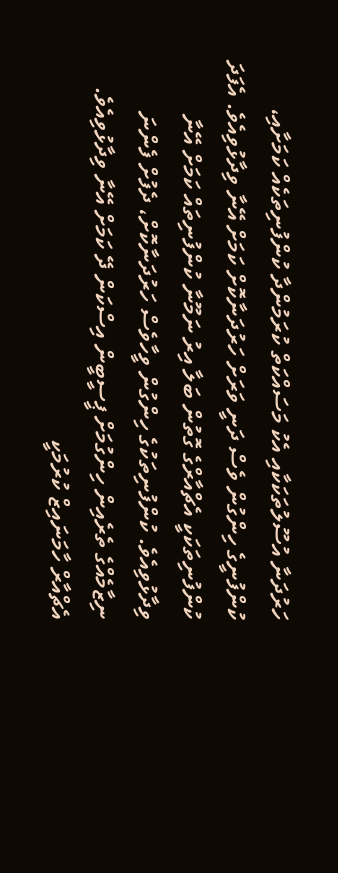ހަރުދަނާ އުސޫލުތަކަކާއި އެކު މަސައްކަތް ކުރަމުންދާ ކުންފުނިތަކެއް ކަމަށާއި، ކުންފުނީގެ ހިންގުން ވެސް ދަނީ ވަރަށް ހަރުދަނާކޮށް ކަމަށް އޭނާ ވިދާޅުވިއެވެ. އެފަދަ ކުންފުނިތަކަކީ އެޗްއާރްގެ ގޮތުން ބަލާ އިރު ނަމޫނާ ކުންފުނިތައް ކަމަށް އޭނާ ވިދާޅުވިއެވެ. ކުންފުނިތަކުގެ ހިންގުން ވީހާވެސް ހަރުދަނާކޮށް، ދެފުށް ފެންނަ ނިޒާމެއްގެ ތެރެއިން ހިންގުމަށް ޕީސީބީން އިސްކަން ދޭ ކަމަށް އޭނާ ވިދާޅުވިއެވެ. އެޗްއާރް ހާމަނައިޒް ކުރުމަކީ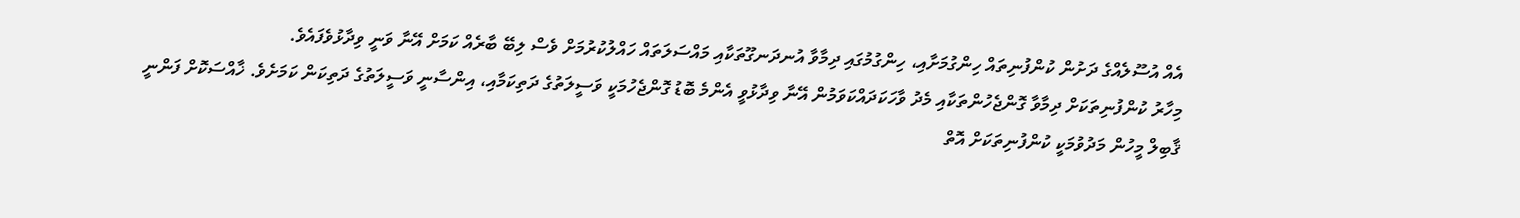އެއް އުސޫލެއްގެ ދަށުން ކުންފުނިތައް ހިންގުމަށާއި، ހިންގުމުގައި ދިމާވާ އުނދަނގޫތަކާއި މައްސަލަތައް ހައްލުކުރުމަށް ވެސް ލިބޭ ބާރެއް ކަމަށް އޭނާ ވަނީ ވިދާޅުވެފައެވެ.
މިހާރު ކުންފުނިތަކަށް ދިމާވާ ގޮންޖެހުންތަކާއި މެދު ވާހަކަދައްކަވަމުން އޭނާ ވިދާޅުވީ އެންމެ ބޮޑު ގޮންޖެހުމަކީ ވަސީލަތުގެ ދަތިކަމާއި، އިންސާނީ ވަސީލަތުގެ ދަތިކަން ކަމަށެވެ. ޚާއްސަކޮށް ފަންނީ ޤާބިލް މީހުން މަދުވުމަކީ ކުންފުނިތަކަށް އޮތް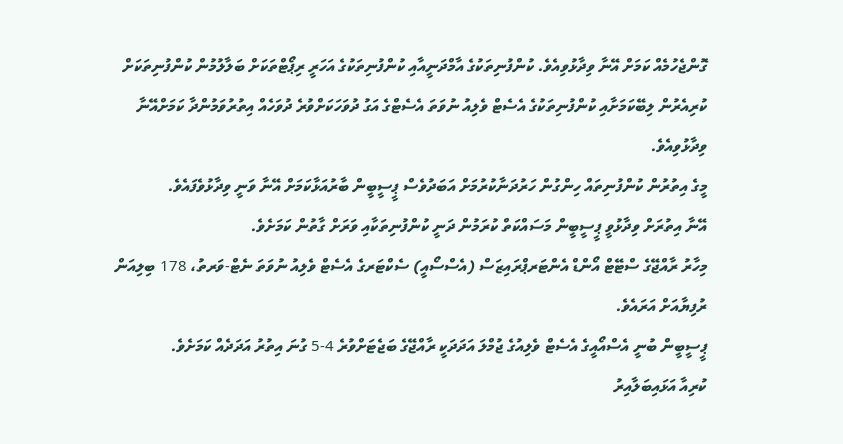ގޮންޖެހުމެއް ކަމަށް އޭނާ ވިދާޅުވިއެވެ. ކުންފުނިތަކުގެ އާމްދަނީއާއި ކުންފުނިތަކުގެ އަހަރީ ރިޕޯޓްތަކަށް ބަލާލުމުން ކުންފުނިތަކަށް ކުރިއެރުން ލިބޭކަމަށާއި ކުންފުނިތަކުގެ އެސެޓް ވެލިއު ނުވަތަ އެސެޓްގެ އަގު ދުވަހަކަށްވުރެ ދުވަހެއް އިތުރުވަމުންދާ ކަމަށްއޭނާ ވިދާޅުވިއެވެ.
މީގެ އިތުރުން ކުންފުނިތައް ހިންގުން ހަރުދަނާކުރުމަށް އަބަދުވެސް ޕީސީބީން ބާރުއަޅާކަމަށް އޭނާ ވަނީ ވިދާޅުވެފައެވެ.
އޭނާ އިތުރަށް ވިދާޅުވީ ޕީސީބީން މަސައްކަތް ކުރަމުން ދަނީ ކުންފުނިތަކާއި ވަރަށް ގާތުން ކަމަށެވެ.
މިހާރު ރާއްޖޭގެ ސްޓޭޓް އޯންޑް އެންޓަރޕްރައިޒަސް (އެސްސޯއީ) ސެކްޓަރގެ އެސެޓް ވެލިއު ނުވަތަ ނެޓް-ވަރތު، 178 ބިލިއަން ރުފިޔާއަށް އަރައެވެ.
ޕީސީބީން ބުނީ އެސްއޯއީގެ އެސެޓް ވެލިއުގެ ޖުމްލަ އަދަދަކީ ރާއްޖޭގެ ބަޖެޓަށްވުރެ 4-5 ގުނަ އިތުރު އަދަދެއް ކަމަށެވެ.
ކުރިއާ އަޅައިބަލާއިރު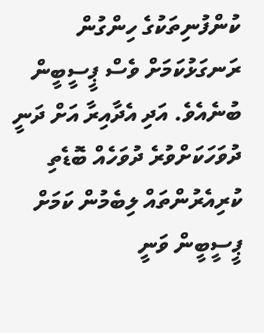ކުންފުނިތަކުގެ ހިންގުން ރަނގަޅުކަމަށް ވެސް ޕީސީބީން ބުނެއެވެ. އަދި އެދާއިރާ އަށް ދަނީ ދުވަހަކަށްވުރެ ދުވަހެއް ބޮޑެތި ކުރިއެރުންތައް ލިބެމުން ކަމަށް ޕީސީބީން ވަނީ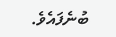ބުނެފައެވެ.